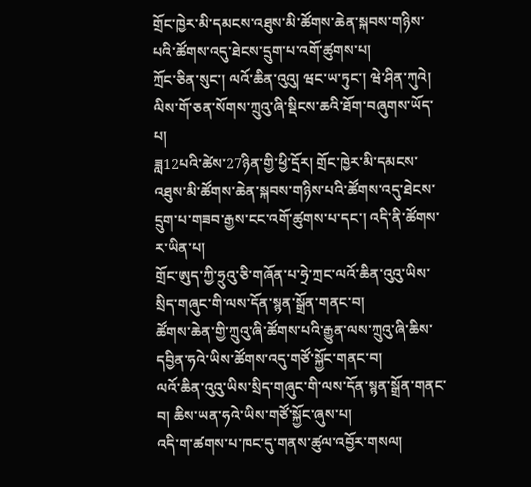གྲོང་ཁྱེར་མི་དམངས་འཐུས་མི་ཚོགས་ཆེན་སྐབས་གཉིས་པའི་ཚོགས་འདུ་ཐེངས་དྲུག་པ་འགོ་ཚུགས་པ།
ཀྲོང་ཅིན་སུང་། ལའོ་ཆིན་འུའུ། ཝང་ཡ་ཏུང་། ཝེ་ཤིན་ཀུའེ། ལིས་གོ་ཅན་སོགས་ཀྲུའུ་ཞི་སྡིངས་ཆའི་ཐོག་བཞུགས་ཡོད་པ།
ཟླ12པའི་ཚེས་27ཉིན་གྱི་ཕྱི་དྲོར། གྲོང་ཁྱེར་མི་དམངས་འཐུས་མི་ཚོགས་ཆེན་སྐབས་གཉིས་པའི་ཚོགས་འདུ་ཐེངས་དྲུག་པ་གཟབ་རྒྱས་ངང་འགོ་ཚུགས་པ་དང་། འདི་ནི་ཚོགས་ར་ཡིན་པ།
གྲོང་ཨུད་ཀྱི་ཧྲུའུ་ཅི་གཞོན་པ་ཧྲེ་ཀྲང་ལའོ་ཆིན་འུའུ་ཡིས་སྲིད་གཞུང་གི་ལས་དོན་སྙན་སྒྲོན་གནང་བ།
ཚོགས་ཆེན་གྱི་ཀྲུའུ་ཞི་ཚོགས་པའི་རྒྱུན་ལས་ཀྲུའུ་ཞི་ཆིས་དབྱིན་ཧའེ་ཡིས་ཚོགས་འདུ་གཙོ་སྐྱོང་གནང་བ།
ལའོ་ཆིན་འུའུ་ཡིས་སྲིད་གཞུང་གི་ལས་དོན་སྙན་སྒྲོན་གནང་བ། ཆིས་ཡན་ཧའེ་ཡིས་གཙོ་སྐྱོང་ཞུས་པ།
འདི་ག་ཚགས་པ་ཁང་དུ་གནས་ཚུལ་འབྱོར་གསལ།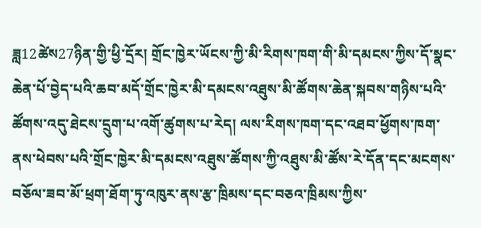ཟླ12ཚེས27ཉིན་གྱི་ཕྱི་དྲོར། གྲོང་ཁྱེར་ཡོངས་ཀྱི་མི་རིགས་ཁག་གི་མི་དམངས་ཀྱིས་དོ་སྣང་ཆེན་པོ་བྱེད་པའི་ཆབ་མདོ་གྲོང་ཁྱེར་མི་དམངས་འཐུས་མི་ཚོགས་ཆེན་སྐབས་གཉིས་པའི་ཚོགས་འདུ་ཐེངས་དྲུག་པ་འགོ་ཚུགས་པ་རེད། ལས་རིགས་ཁག་དང་འཐབ་ཕྱོགས་ཁག་ནས་ཕེབས་པའི་གྲོང་ཁྱེར་མི་དམངས་འཐུས་ཚོགས་ཀྱི་འཐུས་མི་ཚོས་རེ་དོན་དང་མངགས་བཅོལ་ཟབ་མོ་ཕྲག་ཐོག་ཏུ་འཁུར་ནས་རྩ་ཁྲིམས་དང་བཅའ་ཁྲིམས་ཀྱིས་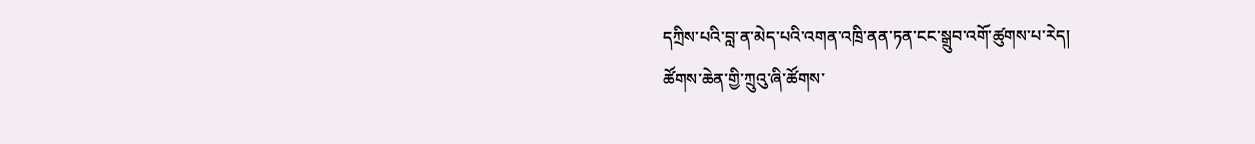དཀྲིས་པའི་བླ་ན་མེད་པའི་འགན་འཁྲི་ནན་ཏན་ངང་སྒྲུབ་འགོ་ཚུགས་པ་རེད།
ཚོགས་ཆེན་གྱི་ཀྲུའུ་ཞི་ཚོགས་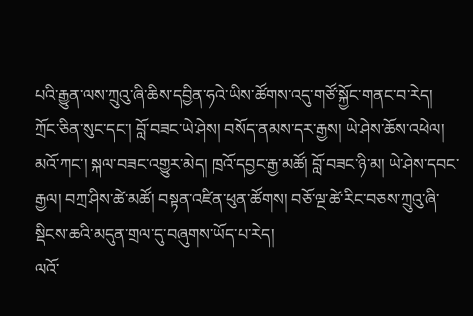པའི་རྒྱུན་ལས་ཀྲུའུ་ཞི་ཆིས་དབྱིན་ཧའེ་ཡིས་ཚོགས་འདུ་གཙོ་སྐྱོང་གནང་བ་རེད།
ཀྲོང་ཅིན་སུང་དང་། བློ་བཟང་ཡེ་ཤེས། བསོད་ནམས་དར་རྒྱས། ཡེ་ཤེས་ཆོས་འཕེལ། མའོ་ཀང་། སྐལ་བཟང་འགྱུར་མེད། ཁྲའོ་དབྱང་རྒྱ་མཚོ། བློ་བཟང་ཉི་མ། ཡེ་ཤེས་དབང་རྒྱལ། བཀྲ་ཤིས་ཚེ་མཚོ། བསྟན་འཛིན་ཕུན་ཚོགས། བཅོ་ལྔ་ཚེ་རིང་བཅས་ཀྲུའུ་ཞི་སྡིངས་ཆའི་མདུན་གྲལ་དུ་བཞུགས་ཡོད་པ་རེད།
ལའོ་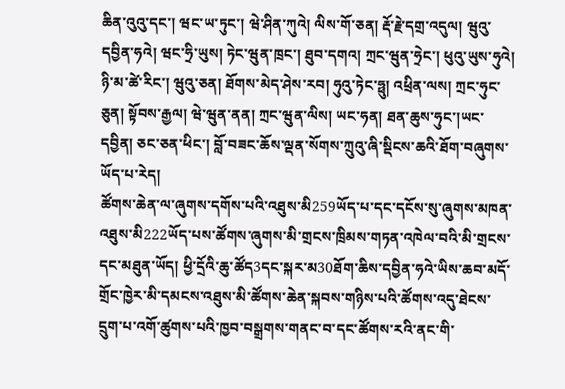ཆིན་འུའུ་དང་། ཝང་ཡ་ཏུང་། ཝེ་ཤིན་ཀུའེ། ལིས་གོ་ཅན། རྡོ་རྗེ་དགྲ་འདུལ། ཝུའུ་དབྱིན་ཧའེ། ཝང་ཧྲི་ཡུས། ཏེང་ཝུན་ཁྲང་། ཐུབ་དགའ། ཀྲང་ཝུན་ཧྲེང་། ཕུའུ་ཡུས་ཧུའེ། ཉི་མ་ཚེ་རིང་། ཝུའུ་ཅན། ཐོགས་མེད་ཤེས་རབ། ཧུའུ་ཏེང་ཧྥུ། འཕྲིན་ལས། ཀྲང་ཧུང་ཅུན། སྟོབས་རྒྱལ། ཝེ་ཝུན་ནན། ཀྲང་ཝུན་ལིས། ཡང་ཧན། ཐན་ཆུས་ཧུང་།ཡང་དབྱིན། ཅང་ཅན་ཕིང་། བློ་བཟང་ཆོས་ལྡན་སོགས་ཀྲུའུ་ཞི་སྡིངས་ཆའི་ཐོག་བཞུགས་ཡོད་པ་རེད།
ཚོགས་ཆེན་ལ་ཞུགས་དགོས་པའི་འཐུས་མི259ཡོད་པ་དང་དངོས་སུ་ཞུགས་མཁན་འཐུས་མི222ཡོད་པས་ཚོགས་ཞུགས་མི་གྲངས་ཁྲིམས་གཏན་འཁེལ་བའི་མི་གྲངས་དང་མཐུན་ཡོད། ཕྱི་དྲོའི་ཆུ་ཚོད3དང་སྐར་མ30ཐོག་ཆིས་དབྱིན་ཧའེ་ཡིས་ཆབ་མདོ་གྲོང་ཁྱེར་མི་དམངས་འཐུས་མི་ཚོགས་ཆེན་སྐབས་གཉིས་པའི་ཚོགས་འདུ་ཐེངས་དྲུག་པ་འགོ་ཚུགས་པའི་ཁྱབ་བསྒྲགས་གནང་བ་དང་ཚོགས་རའི་ནང་གི་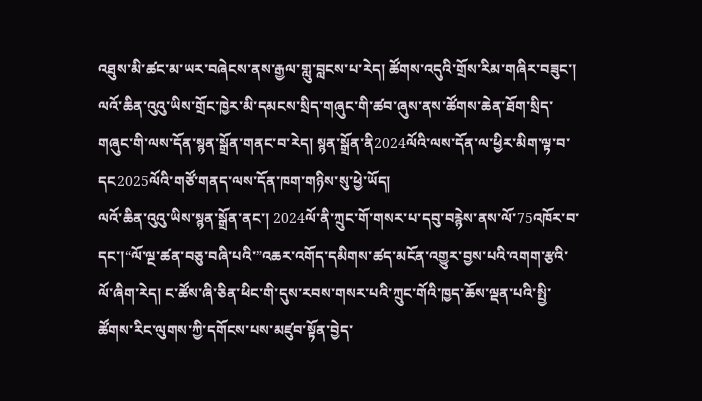འཐུས་མི་ཚང་མ་ཡར་བཞེངས་ནས་རྒྱལ་གླུ་བླངས་པ་རེད། ཚོགས་འདུའི་གྲོས་རིམ་གཞིར་བཟུང་། ལའོ་ཆིན་འུའུ་ཡིས་གྲོང་ཁྱེར་མི་དམངས་སྲིད་གཞུང་གི་ཚབ་ཞུས་ནས་ཚོགས་ཆེན་ཐོག་སྲིད་གཞུང་གི་ལས་དོན་སྙན་སྒྲོན་གནང་བ་རེད། སྙན་སྒྲོན་ནི2024ལོའི་ལས་དོན་ལ་ཕྱིར་མིག་ལྟ་བ་དང2025ལོའི་གཙོ་གནད་ལས་དོན་ཁག་གཉིས་སུ་ཕྱེ་ཡོད།
ལའོ་ཆིན་འུའུ་ཡིས་སྙན་སྒྲོན་ནང་། 2024ལོ་ནི་ཀྲུང་གོ་གསར་པ་དབུ་བརྙེས་ནས་ལོ་75འཁོར་བ་དང་།“ལོ་ལྔ་ཚན་བཅུ་བཞི་པའི་”འཆར་འགོད་དམིགས་ཚད་མངོན་འགྱུར་བྱས་པའི་འགག་རྩའི་ལོ་ཞིག་རེད། ང་ཚོས་ཞི་ཅིན་ཕིང་གི་དུས་རབས་གསར་པའི་ཀྲུང་གོའི་ཁྱད་ཆོས་ལྡན་པའི་སྤྱི་ཚོགས་རིང་ལུགས་ཀྱི་དགོངས་པས་མཛུབ་སྟོན་བྱེད་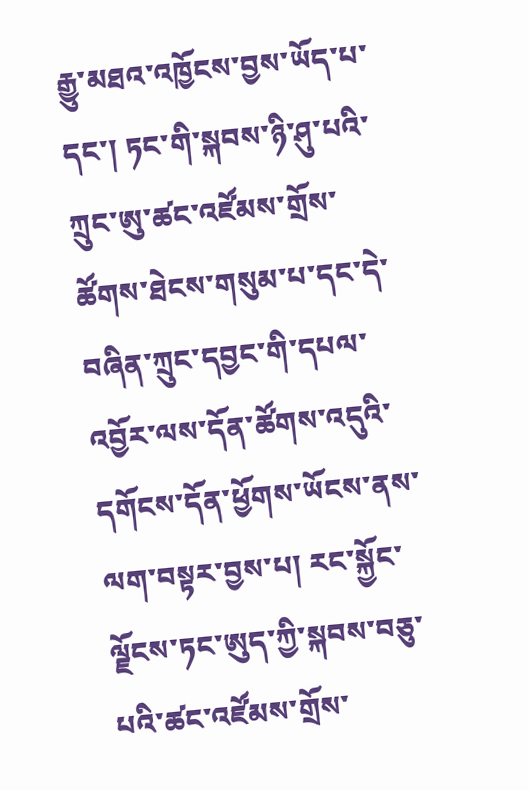རྒྱུ་མཐའ་འཁྱོངས་བྱས་ཡོད་པ་དང་། ཏང་གི་སྐབས་ཉི་ཤུ་པའི་ཀྲུང་ཨུ་ཚང་འཛོམས་གྲོས་ཚོགས་ཐེངས་གསུམ་པ་དང་དེ་བཞིན་ཀྲུང་དབྱང་གི་དཔལ་འབྱོར་ལས་དོན་ཚོགས་འདུའི་དགོངས་དོན་ཕྱོགས་ཡོངས་ནས་ལག་བསྟར་བྱས་པ། རང་སྐྱོང་ལྗོངས་ཏང་ཨུད་ཀྱི་སྐབས་བཅུ་པའི་ཚང་འཛོམས་གྲོས་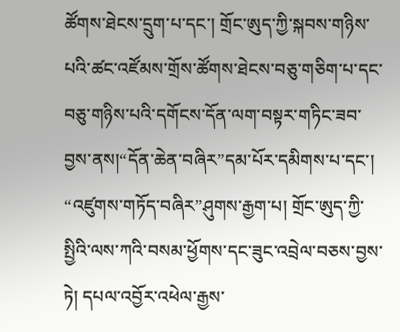ཚོགས་ཐེངས་དྲུག་པ་དང་། གྲོང་ཨུད་ཀྱི་སྐབས་གཉིས་པའི་ཚང་འཛོམས་གྲོས་ཚོགས་ཐེངས་བཅུ་གཅིག་པ་དང་བཅུ་གཉིས་པའི་དགོངས་དོན་ལག་བསྟར་གཏིང་ཟབ་བྱས་ནས།“དོན་ཆེན་བཞིར”དམ་པོར་དམིགས་པ་དང་། “འཛུགས་གཏོད་བཞིར”ཤུགས་རྒྱག་པ། གྲོང་ཨུད་ཀྱི་སྤྱིའི་ལས་ཀའི་བསམ་ཕྱོགས་དང་ཟུང་འབྲེལ་བཅས་བྱས་ཏེ། དཔལ་འབྱོར་འཕེལ་རྒྱས་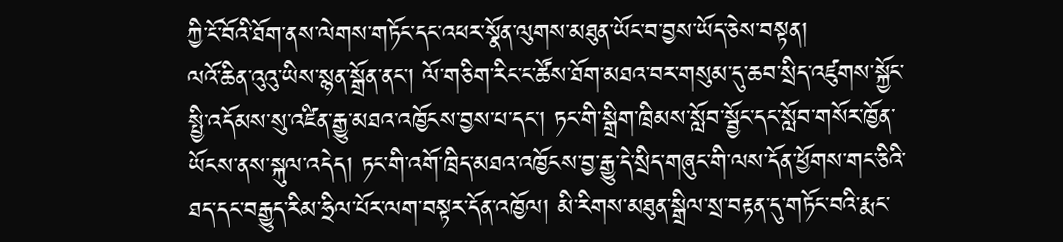ཀྱི་ངོ་བོའི་ཐོག་ནས་ལེགས་གཏོང་དང་འཕར་སྣོན་ལུགས་མཐུན་ཡོང་བ་བྱས་ཡོད་ཅེས་བསྟན།
ལའོ་ཆིན་འུའུ་ཡིས་སྙན་སྒྲོན་ནང་། ལོ་གཅིག་རིང་ང་ཚོས་ཐོག་མཐའ་བར་གསུམ་དུ་ཆབ་སྲིད་འཛུགས་སྐྱོང་སྤྱི་འདོམས་སུ་འཛིན་རྒྱུ་མཐའ་འཁྱོངས་བྱས་པ་དང་། ཏང་གི་སྒྲིག་ཁྲིམས་སློབ་སྦྱོང་དང་སློབ་གསོར་ཁྱོན་ཡོངས་ནས་སྐུལ་འདེད། ཏང་གི་འགོ་ཁྲིད་མཐའ་འཁྱོངས་བྱ་རྒྱུ་དེ་སྲིད་གཞུང་གི་ལས་དོན་ཕྱོགས་གང་ཅིའི་ཐད་དང་བརྒྱུད་རིམ་ཧྲིལ་པོར་ལག་བསྟར་དོན་འཁྱོལ། མི་རིགས་མཐུན་སྒྲིལ་སྲ་བརྟན་དུ་གཏོང་བའི་རྨང་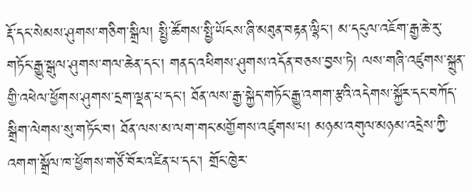རྡོ་དང་སེམས་ཤུགས་གཅིག་སྒྲིལ། སྤྱི་ཚོགས་སྤྱི་ཡོངས་ཞི་མཐུན་བརྟན་ལྷིང་། མ་དངུལ་འཇོག་རྒྱ་ཆེ་རུ་གཏོང་རྒྱུ་སྒུལ་ཤུགས་གལ་ཆེན་དང་། གནད་འཕིགས་ཤུགས་འདོན་བཅས་བྱས་ཏེ། ལས་གཞི་འཛུགས་སྐྲུན་གྱི་འཕེལ་ཕྱོགས་ཤུགས་དྲག་ལྡན་པ་དང་། ཐོན་ལས་རྒྱ་སྐྱེད་གཏོང་རྒྱུ་འགག་རྩའི་འདེགས་སྐྱོར་དང་བཀོད་སྒྲིག་ལེགས་སུ་གཏོང་བ། ཐོན་ལས་མ་ལག་གང་མགྱོགས་འཛུགས་པ། མཉམ་འགུལ་མཉམ་འདྲེས་ཀྱི་འགག་སྒྲོལ་ཁ་ཕྱོགས་གཙོ་བོར་འཛིན་པ་དང་། གྲོང་ཁྱེར་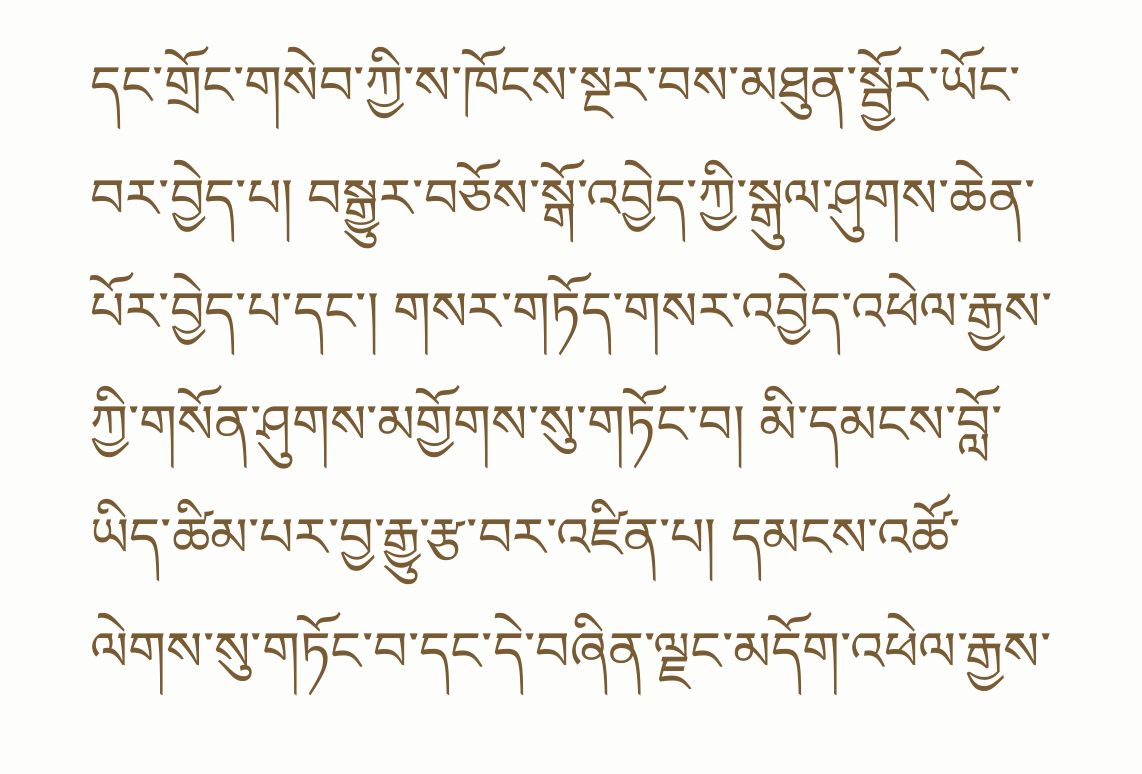དང་གྲོང་གསེབ་ཀྱི་ས་ཁོངས་སྔར་བས་མཐུན་སྦྱོར་ཡོང་བར་བྱེད་པ། བསྒྱུར་བཅོས་སྒོ་འབྱེད་ཀྱི་སྒུལ་ཤུགས་ཆེན་པོར་བྱེད་པ་དང་། གསར་གཏོད་གསར་འབྱེད་འཕེལ་རྒྱས་ཀྱི་གསོན་ཤུགས་མགྱོགས་སུ་གཏོང་བ། མི་དམངས་བློ་ཡིད་ཚིམ་པར་བྱ་རྒྱུ་རྩ་བར་འཛིན་པ། དམངས་འཚོ་ལེགས་སུ་གཏོང་བ་དང་དེ་བཞིན་ལྗང་མདོག་འཕེལ་རྒྱས་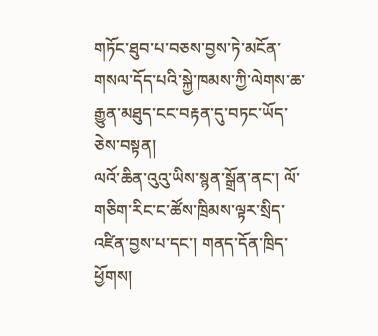གཏོང་ཐུབ་པ་བཅས་བྱས་ཏེ་མངོན་གསལ་དོད་པའི་སྐྱེ་ཁམས་ཀྱི་ལེགས་ཆ་རྒྱུན་མཐུད་ངང་བརྟན་དུ་བཏང་ཡོད་ཅེས་བསྟན།
ལའོ་ཆིན་འུའུ་ཡིས་སྙན་སྒྲོན་ནང་། ལོ་གཅིག་རིང་ང་ཚོས་ཁྲིམས་ལྟར་སྲིད་འཛིན་བྱས་པ་དང་། གནད་དོན་ཁྲིད་ཕྱོགས།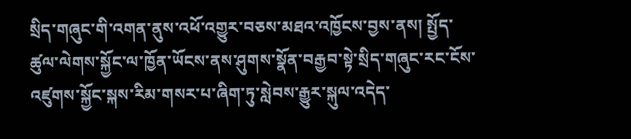སྲིད་གཞུང་གི་འགན་ནུས་འཕོ་འགྱུར་བཅས་མཐའ་འཁྱོངས་བྱས་ནས། སྤྱོད་ཚུལ་ལེགས་སྐྱོང་ལ་ཁྱོན་ཡོངས་ནས་ཤུགས་སྣོན་བརྒྱབ་སྟེ་སྲིད་གཞུང་རང་ངོས་འཛུགས་སྐྱོང་སྐས་རིམ་གསར་པ་ཞིག་ཏུ་སླེབས་རྒྱུར་སྐུལ་འདེད་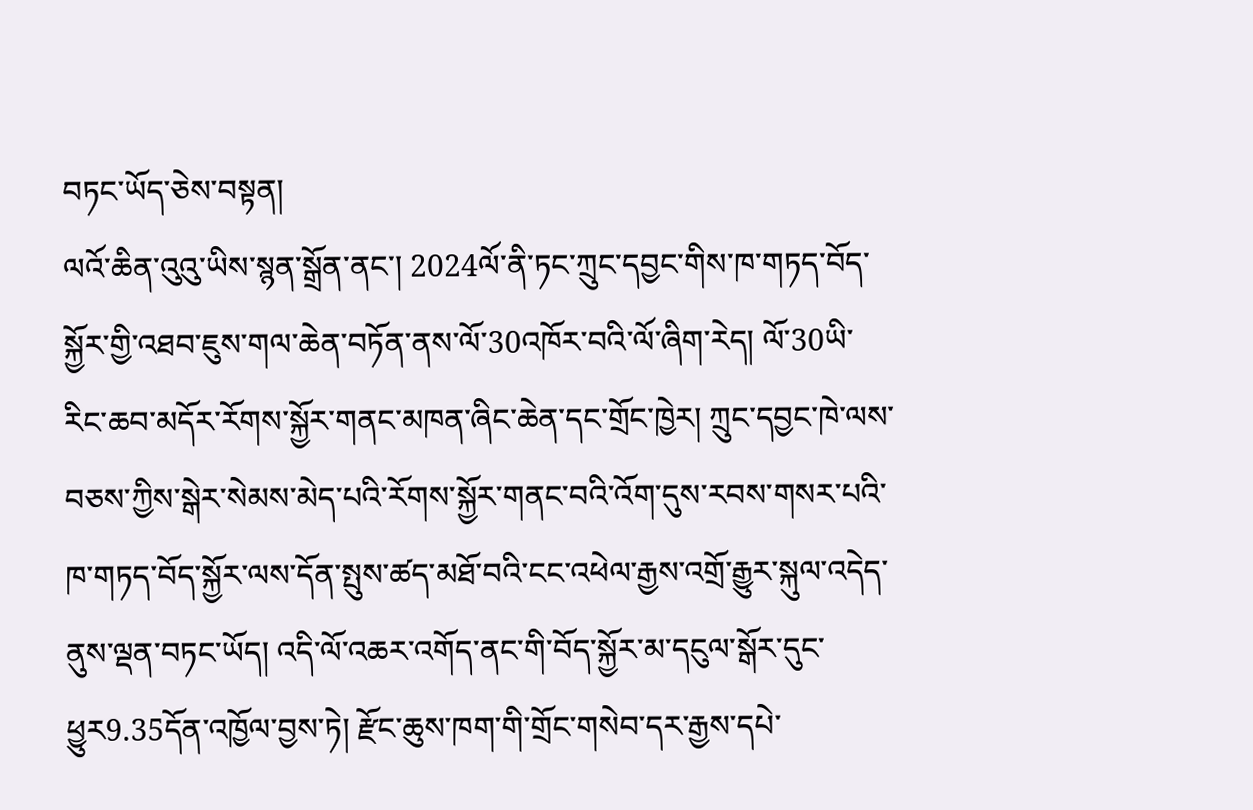བཏང་ཡོད་ཅེས་བསྟན།
ལའོ་ཆིན་འུའུ་ཡིས་སྙན་སྒྲོན་ནང་། 2024ལོ་ནི་ཏང་ཀྲུང་དབྱང་གིས་ཁ་གཏད་བོད་སྐྱོར་གྱི་འཐབ་ཇུས་གལ་ཆེན་བཏོན་ནས་ལོ་30འཁོར་བའི་ལོ་ཞིག་རེད། ལོ་30ཡི་རིང་ཆབ་མདོར་རོགས་སྐྱོར་གནང་མཁན་ཞིང་ཆེན་དང་གྲོང་ཁྱེར། ཀྲུང་དབྱང་ཁེ་ལས་བཅས་ཀྱིས་སྒེར་སེམས་མེད་པའི་རོགས་སྐྱོར་གནང་བའི་འོག་དུས་རབས་གསར་པའི་ཁ་གཏད་བོད་སྐྱོར་ལས་དོན་སྤུས་ཚད་མཐོ་བའི་ངང་འཕེལ་རྒྱས་འགྲོ་རྒྱུར་སྐུལ་འདེད་ནུས་ལྡན་བཏང་ཡོད། འདི་ལོ་འཆར་འགོད་ནང་གི་བོད་སྐྱོར་མ་དངུལ་སྒོར་དུང་ཕྱུར9.35དོན་འཁྱོལ་བྱས་ཏེ། རྫོང་ཆུས་ཁག་གི་གྲོང་གསེབ་དར་རྒྱས་དཔེ་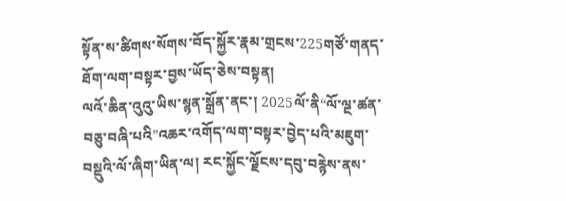སྟོན་ས་ཚིགས་སོགས་བོད་སྐྱོར་རྣམ་གྲངས་225གཙོ་གནད་ཐོག་ལག་བསྟར་བྱས་ཡོད་ཅེས་བསྟན།
ལའོ་ཆིན་འུའུ་ཡིས་སྙན་སྒྲོན་ནང་། 2025ལོ་ནི“ལོ་ལྔ་ཚན་བཅུ་བཞི་པའི”འཆར་འགོད་ལག་བསྟར་བྱེད་པའི་མཇུག་བསྡུའི་ལོ་ཞིག་ཡིན་ལ། རང་སྐྱོང་ལྗོངས་དབུ་བརྙེས་ནས་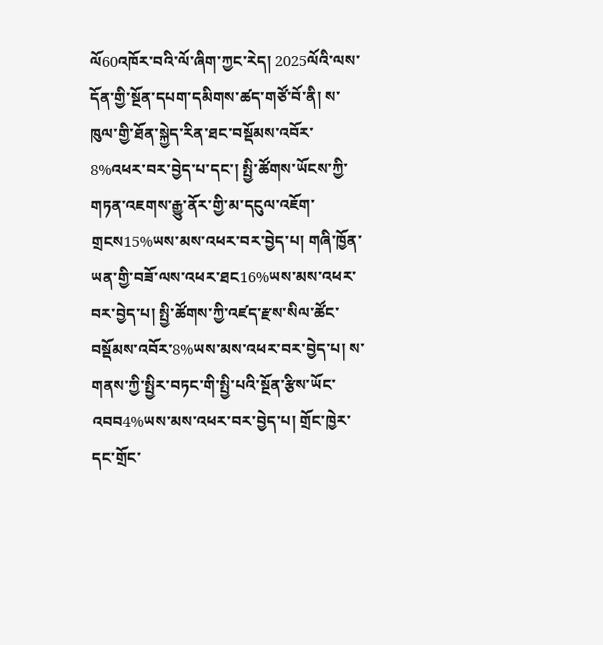ལོ60འཁོར་བའི་ལོ་ཞིག་ཀྱང་རེད། 2025ལོའི་ལས་དོན་གྱི་སྔོན་དཔག་དམིགས་ཚད་གཙོ་བོ་ནི། ས་ཁུལ་གྱི་ཐོན་སྐྱེད་རིན་ཐང་བསྡོམས་འབོར་8%འཕར་བར་བྱེད་པ་དང་། སྤྱི་ཚོགས་ཡོངས་ཀྱི་གཏན་འཇགས་རྒྱུ་ནོར་གྱི་མ་དངུལ་འཇོག་གྲངས15%ཡས་མས་འཕར་བར་བྱེད་པ། གཞི་ཁྱོན་ཡན་གྱི་བཟོ་ལས་འཕར་ཐང16%ཡས་མས་འཕར་བར་བྱེད་པ། སྤྱི་ཚོགས་ཀྱི་འཛད་རྫས་སིལ་ཚོང་བསྡོམས་འབོར་8%ཡས་མས་འཕར་བར་བྱེད་པ། ས་གནས་ཀྱི་སྤྱིར་བཏང་གི་སྤྱི་པའི་སྔོན་རྩིས་ཡོང་འབབ4%ཡས་མས་འཕར་བར་བྱེད་པ། གྲོང་ཁྱེར་དང་གྲོང་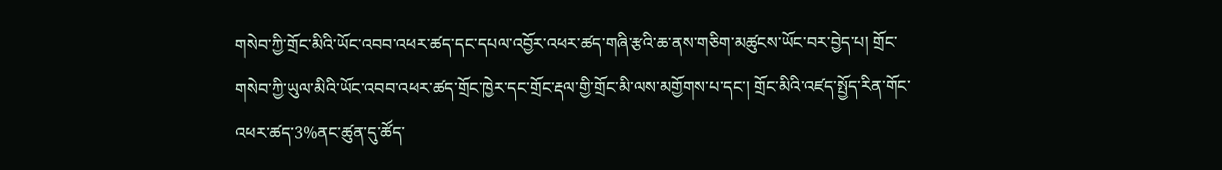གསེབ་ཀྱི་གྲོང་མིའི་ཡོང་འབབ་འཕར་ཚད་དང་དཔལ་འབྱོར་འཕར་ཚད་གཞི་རྩའི་ཆ་ནས་གཅིག་མཚུངས་ཡོང་བར་བྱེད་པ། གྲོང་གསེབ་ཀྱི་ཡུལ་མིའི་ཡོང་འབབ་འཕར་ཚད་གྲོང་ཁྱེར་དང་གྲོང་རྡལ་གྱི་གྲོང་མི་ལས་མགྱོགས་པ་དང་། གྲོང་མིའི་འཛད་སྤྱོད་རིན་གོང་འཕར་ཚད་3%ནང་ཚུན་དུ་ཚོད་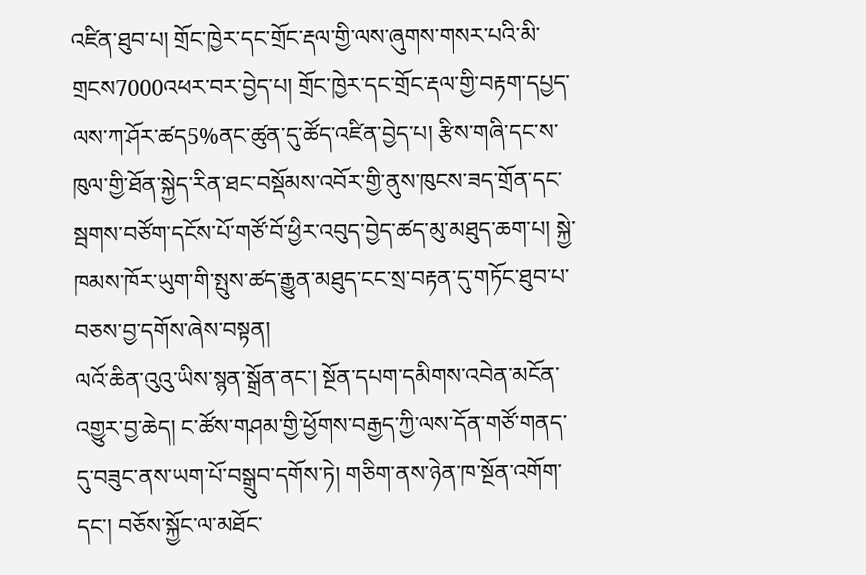འཛིན་ཐུབ་པ། གྲོང་ཁྱེར་དང་གྲོང་རྡལ་གྱི་ལས་ཞུགས་གསར་པའི་མི་གྲངས7000འཕར་བར་བྱེད་པ། གྲོང་ཁྱེར་དང་གྲོང་རྡལ་གྱི་བརྟག་དཔྱད་ལས་ཀ་ཤོར་ཚད5%ནང་ཚུན་དུ་ཚོད་འཛིན་བྱེད་པ། རྩིས་གཞི་དང་ས་ཁུལ་གྱི་ཐོན་སྐྱེད་རིན་ཐང་བསྡོམས་འབོར་གྱི་ནུས་ཁུངས་ཟད་གྲོན་དང་སྦགས་བཙོག་དངོས་པོ་གཙོ་བོ་ཕྱིར་འབུད་བྱེད་ཚད་མུ་མཐུད་ཆག་པ། སྐྱེ་ཁམས་ཁོར་ཡུག་གི་སྤུས་ཚད་རྒྱུན་མཐུད་ངང་སྲ་བརྟན་དུ་གཏོང་ཐུབ་པ་བཅས་བྱ་དགོས་ཞེས་བསྟན།
ལའོ་ཆིན་འུའུ་ཡིས་སྙན་སྒྲོན་ནང་། སྔོན་དཔག་དམིགས་འབེན་མངོན་འགྱུར་བྱ་ཆེད། ང་ཚོས་གཤམ་གྱི་ཕྱོགས་བརྒྱད་ཀྱི་ལས་དོན་གཙོ་གནད་དུ་བཟུང་ནས་ཡག་པོ་བསྒྲུབ་དགོས་ཏེ། གཅིག་ནས་ཉེན་ཁ་སྔོན་འགོག་དང་། བཅོས་སྐྱོང་ལ་མཐོང་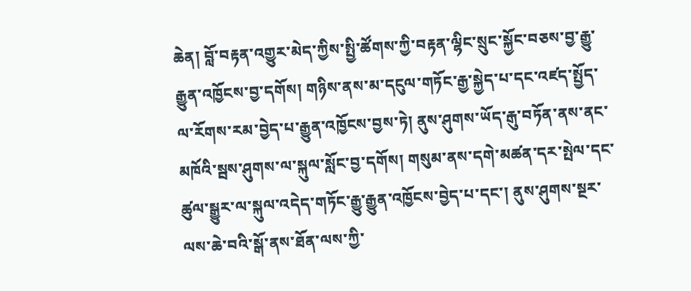ཆེན། བློ་བརྟན་འགྱུར་མེད་ཀྱིས་སྤྱི་ཚོགས་ཀྱི་བརྟན་ལྷིང་སྲུང་སྐྱོང་བཅས་བྱ་རྒྱུ་རྒྱུན་འཁྱོངས་བྱ་དགོས། གཉིས་ནས་མ་དངུལ་གཏོང་རྒྱ་སྐྱེད་པ་དང་འཛད་སྤྱོད་ལ་རོགས་རམ་བྱེད་པ་རྒྱུན་འཁྱོངས་བྱས་ཏེ། ནུས་ཤུགས་ཡོད་རྒུ་བཏོན་ནས་ནང་མཁོའི་སྦས་ཤུགས་ལ་སྐུལ་སློང་བྱ་དགོས། གསུམ་ནས་དགེ་མཚན་དར་སྤེལ་དང་ཚུལ་སྒྱུར་ལ་སྐུལ་འདེད་གཏོང་རྒྱུ་རྒྱུན་འཁྱོངས་བྱེད་པ་དང་། ནུས་ཤུགས་སྔར་ལས་ཆེ་བའི་སྒོ་ནས་ཐོན་ལས་ཀྱི་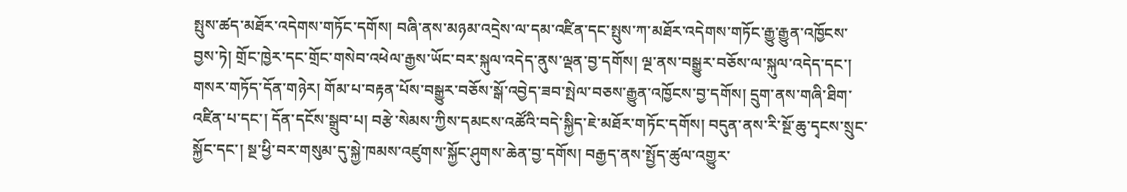སྤུས་ཚད་མཐོར་འདེགས་གཏོང་དགོས། བཞི་ནས་མཉམ་འདྲེས་ལ་དམ་འཛིན་དང་སྤུས་ཀ་མཐོར་འདེགས་གཏོང་རྒྱུ་རྒྱུན་འཁྱོངས་བྱས་ཏེ། གྲོང་ཁྱེར་དང་གྲོང་གསེབ་འཕེལ་རྒྱས་ཡོང་བར་སྐུལ་འདེད་ནུས་ལྡན་བྱ་དགོས། ལྔ་ནས་བསྒྱུར་བཅོས་ལ་སྐུལ་འདེད་དང་། གསར་གཏོད་དོན་གཉེར། གོམ་པ་བརྟན་པོས་བསྒྱུར་བཅོས་སྒོ་འབྱེད་ཟབ་སྤེལ་བཅས་རྒྱུན་འཁྱོངས་བྱ་དགོས། དྲུག་ནས་གཞི་ཐིག་འཛིན་པ་དང་། དོན་དངོས་སྒྲུབ་པ། བརྩེ་སེམས་ཀྱིས་དམངས་འཚོའི་བདེ་སྐྱིད་ཇེ་མཐོར་གཏོང་དགོས། བདུན་ནས་རི་སྔོ་ཆུ་དྭངས་སྲུང་སྐྱོང་དང་། སྔ་ཕྱི་བར་གསུམ་དུ་སྐྱེ་ཁམས་འཛུགས་སྐྱོང་ཤུགས་ཆེན་བྱ་དགོས། བརྒྱད་ནས་སྤྱོད་ཚུལ་འགྱུར་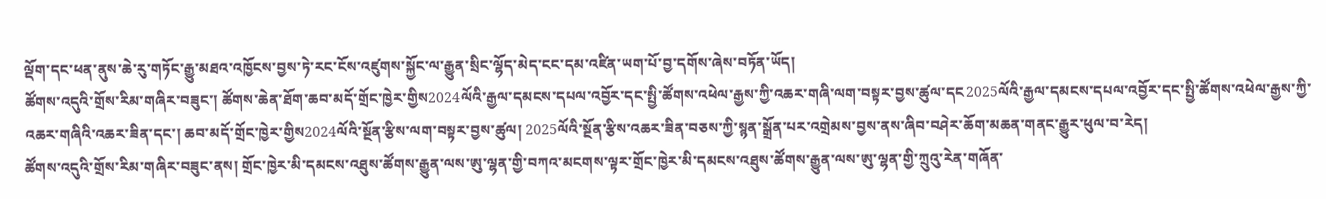ལྡོག་དང་ཕན་ནུས་ཆེ་རུ་གཏོང་རྒྱུ་མཐའ་འཁྱོངས་བྱས་ཏེ་རང་ངོས་འཛུགས་སྐྱོང་ལ་རྒྱུན་སྲིང་ལྷོད་མེད་ངང་དམ་འཛིན་ཡག་པོ་བྱ་དགོས་ཞེས་བཏོན་ཡོད།
ཚོགས་འདུའི་གྲོས་རིམ་གཞིར་བཟུང་། ཚོགས་ཆེན་ཐོག་ཆབ་མདོ་གྲོང་ཁྱེར་གྱིས2024ལོའི་རྒྱལ་དམངས་དཔལ་འབྱོར་དང་སྤྱི་ཚོགས་འཕེལ་རྒྱས་ཀྱི་འཆར་གཞི་ལག་བསྟར་བྱས་ཚུལ་དང2025ལོའི་རྒྱལ་དམངས་དཔལ་འབྱོར་དང་སྤྱི་ཚོགས་འཕེལ་རྒྱས་ཀྱི་འཆར་གཞིའི་འཆར་ཟིན་དང་། ཆབ་མདོ་གྲོང་ཁྱེར་གྱིས2024ལོའི་སྔོན་རྩིས་ལག་བསྟར་བྱས་ཚུལ། 2025ལོའི་སྔོན་རྩིས་འཆར་ཟིན་བཅས་ཀྱི་སྙན་སྒྲོན་པར་འགྲེམས་བྱས་ནས་ཞིབ་བཤེར་ཆོག་མཆན་གནང་རྒྱུར་ཕུལ་བ་རེད།
ཚོགས་འདུའི་གྲོས་རིམ་གཞིར་བཟུང་ནས། གྲོང་ཁྱེར་མི་དམངས་འཐུས་ཚོགས་རྒྱུན་ལས་ཨུ་ལྷན་གྱི་བཀའ་མངགས་ལྟར་གྲོང་ཁྱེར་མི་དམངས་འཐུས་ཚོགས་རྒྱུན་ལས་ཨུ་ལྷན་གྱི་ཀྲུའུ་རེན་གཞོན་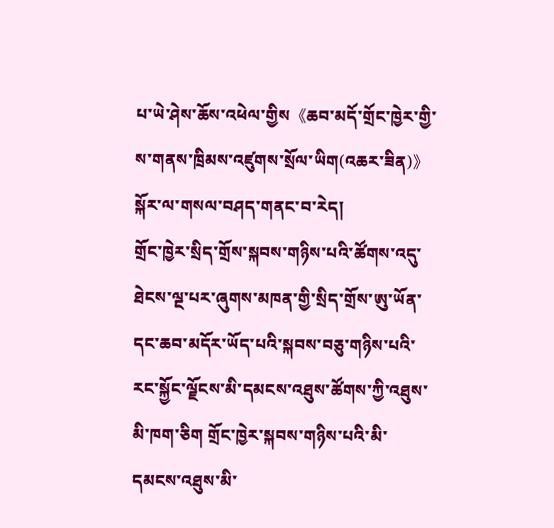པ་ཡེ་ཤེས་ཆོས་འཕེལ་གྱིས《ཆབ་མདོ་གྲོང་ཁྱེར་གྱི་ས་གནས་ཁྲིམས་འཛུགས་སྲོལ་ཡིག(འཆར་ཟིན)》སྐོར་ལ་གསལ་བཤད་གནང་བ་རེད།
གྲོང་ཁྱེར་སྲིད་གྲོས་སྐབས་གཉིས་པའི་ཚོགས་འདུ་ཐེངས་ལྔ་པར་ཞུགས་མཁན་གྱི་སྲིད་གྲོས་ཨུ་ཡོན་དང་ཆབ་མདོར་ཡོད་པའི་སྐབས་བཅུ་གཉིས་པའི་རང་སྐྱོང་ལྗོངས་མི་དམངས་འཐུས་ཚོགས་ཀྱི་འཐུས་མི་ཁག་ཅིག གྲོང་ཁྱེར་སྐབས་གཉིས་པའི་མི་དམངས་འཐུས་མི་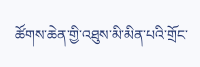ཚོགས་ཆེན་གྱི་འཐུས་མི་མིན་པའི་གྲོང་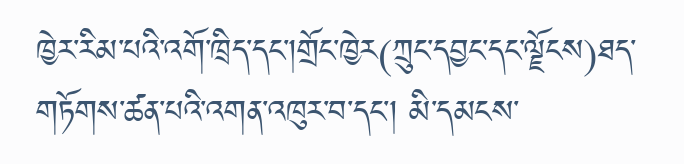ཁྱེར་རིམ་པའི་འགོ་ཁྲིད་དང་།གྲོང་ཁྱེར(ཀྲུང་དབྱང་དང་ལྗོངས)ཐད་གཏོགས་ཚན་པའི་འགན་འཁུར་བ་དང་། མི་དམངས་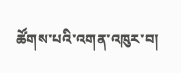ཚོགས་པའི་འགན་འཁུར་བ།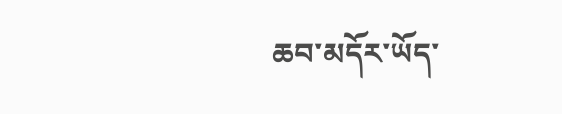ཆབ་མདོར་ཡོད་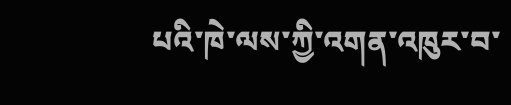པའི་ཁེ་ལས་ཀྱི་འགན་འཁུར་བ་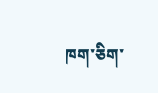ཁག་ཅིག་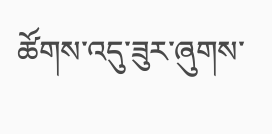ཚོགས་འདུ་ཟུར་ཞུགས་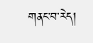གནང་བ་རེད།